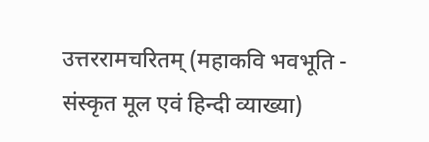उत्तररामचरितम् (महाकवि भवभूति - संस्कृत मूल एवं हिन्दी व्याख्या)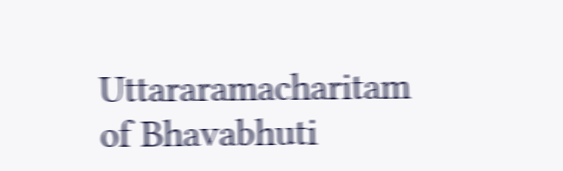Uttararamacharitam of Bhavabhuti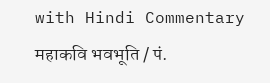with Hindi Commentary
महाकवि भवभूति / पं.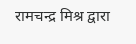रामचन्द्र मिश्र द्वारा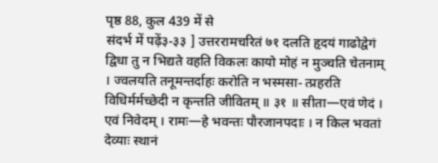पृष्ठ 88, कुल 439 में से
संदर्भ में पढ़ें३-३३ ] उत्तररामचरितं ७१ दलति हृदयं गाढोद्वेगं द्विधा तु न भिद्यते वहति विकलः कायो मोहं न मुञ्चति चेतनाम् । ज्वलयति तनूमन्तर्दाहः करोति न भस्मसा- त्प्रहरति विधिर्मर्मच्छेदी न कृन्तति जीवितम् ॥ ३१ ॥ सीता—एवं णेदं । एवं निवेदम् । रामः—हे भवन्तः पौरजानपदाः । न किल भवतां देव्याः स्थानं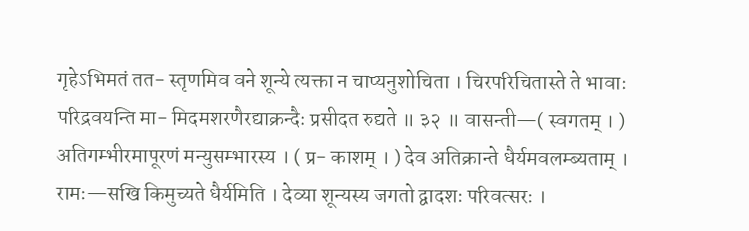गृहेऽभिमतं तत- स्तृणमिव वने शून्ये त्यक्ता न चाप्यनुशोचिता । चिरपरिचितास्ते ते भावाः परिद्रवयन्ति मा- मिदमशरणैरद्याक्रन्दैः प्रसीदत रुद्यते ॥ ३२ ॥ वासन्ती—( स्वगतम् । ) अतिगम्भीरमापूरणं मन्युसम्भारस्य । ( प्र- काशम् । ) देव अतिक्रान्ते धैर्यमवलम्ब्यताम् । रामः—सखि किमुच्यते धैर्यमिति । देव्या शून्यस्य जगतो द्वादशः परिवत्सरः ।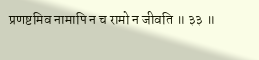प्रणष्टमिव नामापि न च रामो न जीवति ॥ ३३ ॥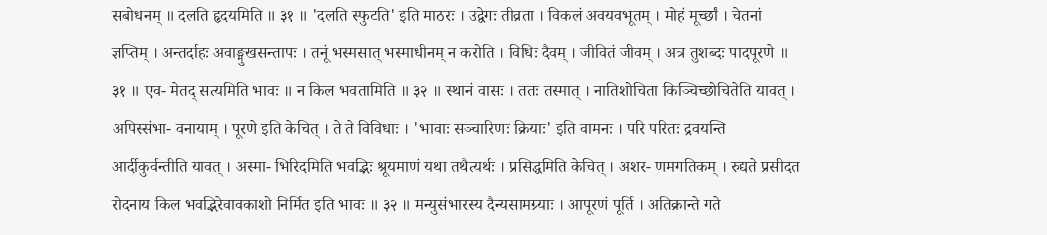सबोधनम् ॥ दलति हृदयमिति ॥ ३१ ॥ 'दलति स्फुटति' इति माठरः । उद्वेगः तीव्रता । विकलं अवयवभूतम् । मोहं मूर्च्छां । चेतनां ज्ञप्तिम् । अन्तर्दाहः अवाङ्मुखसन्तापः । तनूं भस्मसात् भस्माधीनम् न करोति । विधिः दैवम् । जीवितं जीवम् । अत्र तुशब्दः पादपूरणे ॥ ३१ ॥ एव- मेतद् सत्यमिति भावः ॥ न किल भवतामिति ॥ ३२ ॥ स्थानं वासः । ततः तस्मात् । नातिशोचिता किञ्चिच्छोचितेति यावत् । अपिस्संभा- वनायाम् । पूरणे इति केचित् । ते ते विविधाः । 'भावाः सञ्चारिणः क्रियाः' इति वामनः । परि परितः द्रवयन्ति आर्दीकुर्वन्तीति यावत् । अस्मा- भिरिदमिति भवद्भिः श्रूयमाणं यथा तथैत्यर्थः । प्रसिद्धमिति केचित् । अशर- णमगतिकम् । रुद्यते प्रसीदत रोदनाय किल भवद्भिरेवावकाशो निर्मित इति भावः ॥ ३२ ॥ मन्युसंभारस्य दैन्यसामग्र्याः । आपूरणं पूर्ति । अतिक्रान्ते गते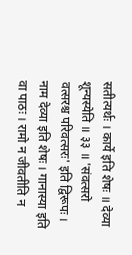सतीत्यर्थः । कार्ये इति शेषः ॥ देव्या शून्यस्येति ॥ ३३ ॥ 'संवत्सरो वत्सरश्च परिवत्सरः' इति द्विरूपः । नाम देव्या इति शेषः । गानास्या इति वा पाठः । रामो न जीवतीति न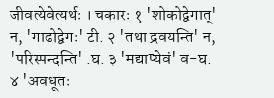जीवत्येवेत्यर्थः । चकारः १ 'शोकोद्वेगात्' न, 'गाढोद्वेगः' टी. २ 'तथा द्रवयन्ति' न, 'परिस्पन्दन्ति' .घ. ३ 'मद्याप्येवं' व-घ. ४ 'अवधूतः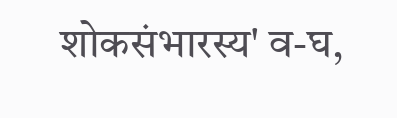शोकसंभारस्य' व-घ,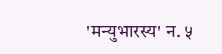'मन्युभारस्य' न. ५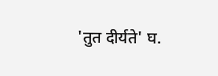'तुत दीर्यते' घ.